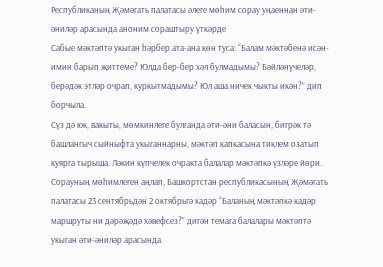Республиканың Җәмәгать палатасы әлеге мөһим сорау уңаеннан әти-әниләр арасында аноним сораштыру үткәрде
Сабые мәктәптә укыган һәрбер ата-ана көн туса: “Балам мәктәбенә исән-имин барып җиттеме? Юлда бер-бер хәл булмадымы? Бәйләнүчеләр, берәдәк этләр очрап, куркытмадымы? Юл аша ничек чыкты икән?” дип борчыла.
Сүз дә юк, вакыты, мөмкинлеге булганда әти-әни баласын, бигрәк тә башлангыч сыйныфта укыганнарны, мәктәп капкасына тиклем озатып куярга тырыша. Ләкин күпчелек очракта балалар мәктәпкә үзләре йөри.
Сорауның мөһимлеген аңлап, Башкортстан республикасының Җәмәгать палатасы 23 сентябрьдән 2 октябрьгә кадәр “Баланың мәктәпкә кадәр маршруты ни дәрәҗәдә хәвефсез?” дигән темага балалары мәктәптә укыган әти-әниләр арасында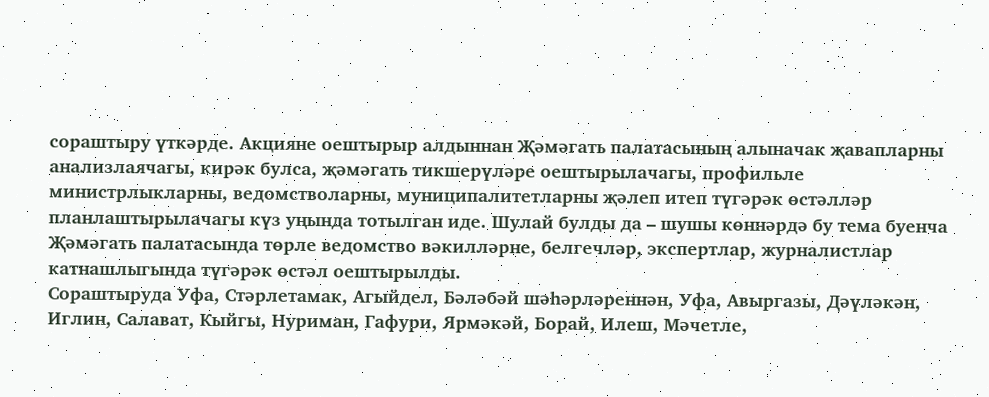сораштыру үткәрде. Акцияне оештырыр алдыннан Җәмәгать палатасының алыначак җавапларны анализлаячагы, кирәк булса, җәмәгать тикшерүләре оештырылачагы, профильле министрлыкларны, ведомстволарны, муниципалитетларны җәлеп итеп түгәрәк өстәлләр планлаштырылачагы күз уңында тотылган иде. Шулай булды да – шушы көннәрдә бу тема буенча Җәмәгать палатасында төрле ведомство вәкилләрне, белгечләр, экспертлар, журналистлар катнашлыгында түгәрәк өстәл оештырылды.
Сораштыруда Уфа, Стәрлетамак, Агыйдел, Бәләбәй шәһәрләреннән, Уфа, Авыргазы, Дәүләкән, Иглин, Салават, Кыйгы, Нуриман, Гафури, Ярмәкәй, Борай, Илеш, Мәчетле,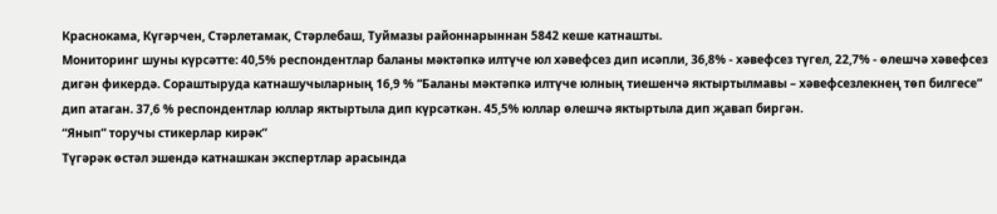Краснокама, Күгәрчен, Стәрлетамак, Стәрлебаш, Туймазы районнарыннан 5842 кеше катнашты.
Мониторинг шуны күрсәтте: 40,5% респондентлар баланы мәктәпкә илтүче юл хәвефсез дип исәпли, 36,8% - хәвефсез түгел, 22,7% - өлешчә хәвефсез дигән фикердә. Сораштыруда катнашучыларның 16,9 % “Баланы мәктәпкә илтүче юлның тиешенчә яктыртылмавы – хәвефсезлекнең төп билгесе” дип атаган. 37,6 % респондентлар юллар яктыртыла дип күрсәткән. 45,5% юллар өлешчә яктыртыла дип җавап биргән.
“Янып” торучы стикерлар кирәк”
Түгәрәк өстәл эшендә катнашкан экспертлар арасында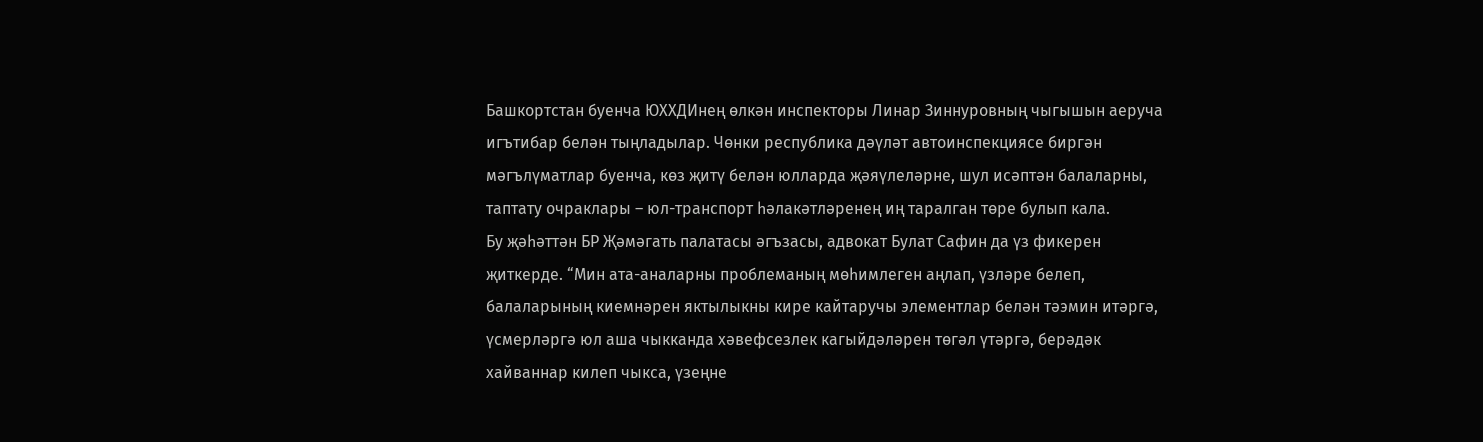Башкортстан буенча ЮХХДИнең өлкән инспекторы Линар Зиннуровның чыгышын аеруча игътибар белән тыңладылар. Чөнки республика дәүләт автоинспекциясе биргән мәгълүматлар буенча, көз җитү белән юлларда җәяүлеләрне, шул исәптән балаларны, таптату очраклары – юл-транспорт һәлакәтләренең иң таралган төре булып кала.
Бу җәһәттән БР Җәмәгать палатасы әгъзасы, адвокат Булат Сафин да үз фикерен җиткерде. “Мин ата-аналарны проблеманың мөһимлеген аңлап, үзләре белеп, балаларының киемнәрен яктылыкны кире кайтаручы элементлар белән тәэмин итәргә, үсмерләргә юл аша чыкканда хәвефсезлек кагыйдәләрен төгәл үтәргә, берәдәк хайваннар килеп чыкса, үзеңне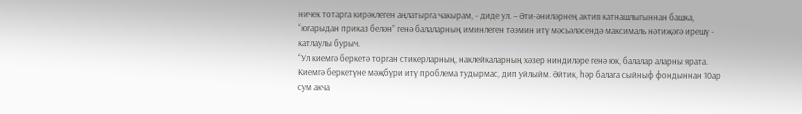ничек тотарга кирәклеген аңлатырга чакырам, - диде ул. – Әти-әниләрнең актив катнашлыгыннан башка, “югарыдан приказ белән” генә балаларның иминлеген тәэмин итү мәсьәләсендә максималь нәтиҗәгә ирешү - катлаулы бурыч.
“Ул киемгә беркетә торган стикерларның, наклейкаларның хәзер ниндиләре генә юк, балалар аларны ярата. Киемгә беркетүне мәҗбүри итү проблема тудырмас, дип уйлыйм. Әйтик, һәр балага сыйныф фондыннан 10ар сум акча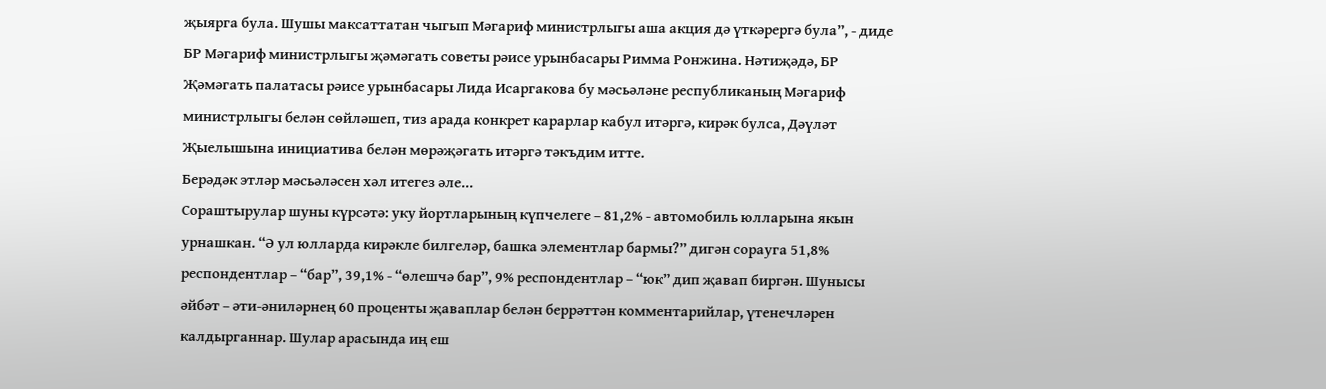җыярга була. Шушы максаттатан чыгып Мәгариф министрлыгы аша акция дә үткәрергә була”, - диде БР Мәгариф министрлыгы җәмәгать советы рәисе урынбасары Римма Ронжина. Нәтиҗәдә, БР Җәмәгать палатасы рәисе урынбасары Лида Исаргакова бу мәсьәләне республиканың Мәгариф министрлыгы белән сөйләшеп, тиз арада конкрет карарлар кабул итәргә, кирәк булса, Дәүләт Җыелышына инициатива белән мөрәҗәгать итәргә тәкъдим итте.
Берәдәк этләр мәсьәләсен хәл итегез әле...
Сораштырулар шуны күрсәтә: уку йортларының күпчелеге – 81,2% - автомобиль юлларына якын урнашкан. “Ә ул юлларда кирәкле билгеләр, башка элементлар бармы?” дигән сорауга 51,8% респондентлар – “бар”, 39,1% - “өлешчә бар”, 9% респондентлар – “юк” дип җавап биргән. Шунысы әйбәт – әти-әниләрнең 60 проценты җаваплар белән беррәттән комментарийлар, үтенечләрен калдырганнар. Шулар арасында иң еш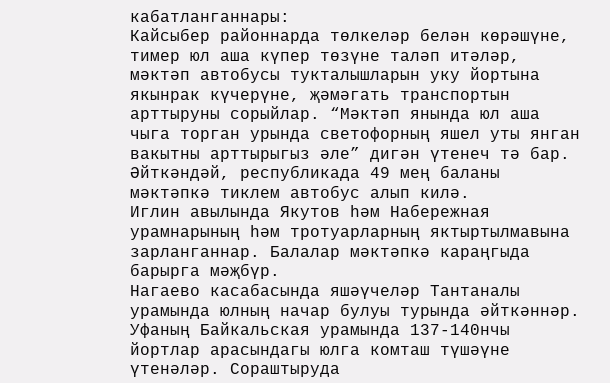кабатланганнары:
Кайсыбер районнарда төлкеләр белән көрәшүне, тимер юл аша күпер төзүне таләп итәләр, мәктәп автобусы тукталышларын уку йортына якынрак күчерүне, җәмәгать транспортын арттыруны сорыйлар. “Мәктәп янында юл аша чыга торган урында светофорның яшел уты янган вакытны арттырыгыз әле” дигән үтенеч тә бар. Әйткәндәй, республикада 49 мең баланы мәктәпкә тиклем автобус алып килә.
Иглин авылында Якутов һәм Набережная урамнарының һәм тротуарларның яктыртылмавына зарланганнар. Балалар мәктәпкә караңгыда барырга мәҗбүр.
Нагаево касабасында яшәүчеләр Тантаналы урамында юлның начар булуы турында әйткәннәр. Уфаның Байкальская урамында 137-140нчы йортлар арасындагы юлга комташ түшәүне үтенәләр. Сораштыруда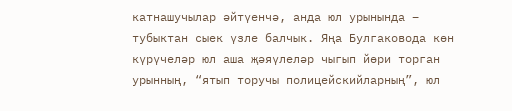катнашучылар әйтүенчә, анда юл урынында – тубыктан сыек үзле балчык. Яңа Булгаковода көн күрүчеләр юл аша җәяүлеләр чыгып йөри торган урынның, “ятып торучы полицейскийларның”, юл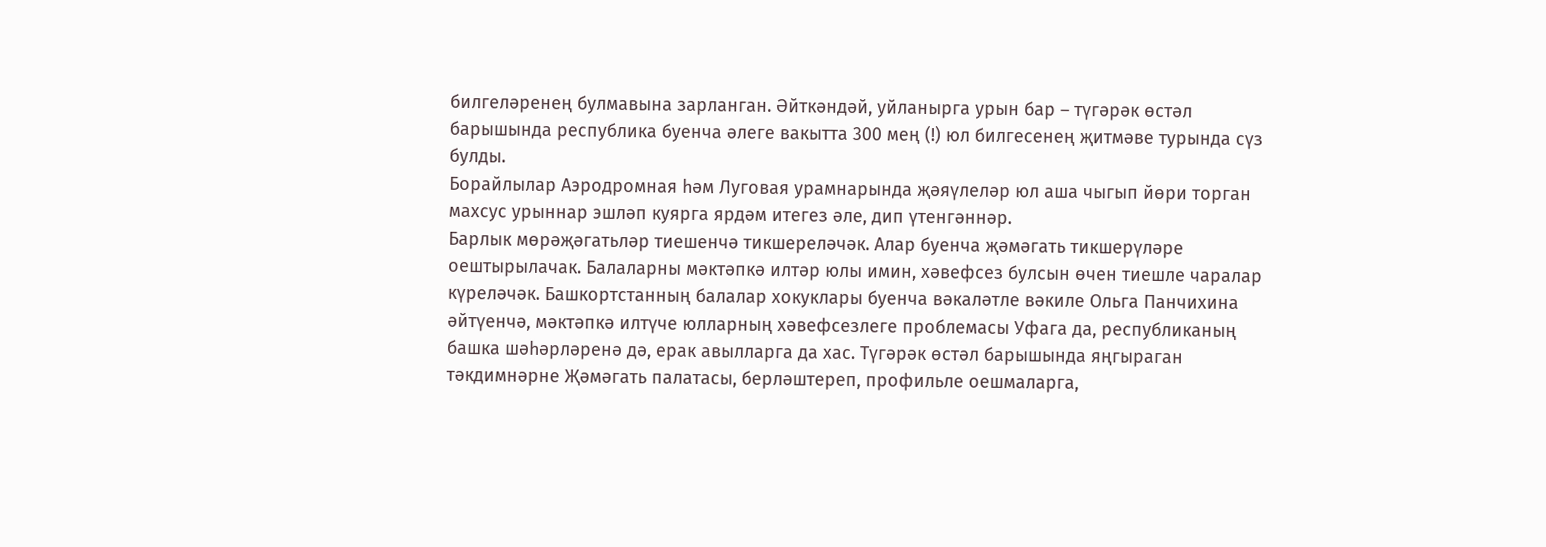билгеләренең булмавына зарланган. Әйткәндәй, уйланырга урын бар – түгәрәк өстәл барышында республика буенча әлеге вакытта 300 мең (!) юл билгесенең җитмәве турында сүз булды.
Борайлылар Аэродромная һәм Луговая урамнарында җәяүлеләр юл аша чыгып йөри торган махсус урыннар эшләп куярга ярдәм итегез әле, дип үтенгәннәр.
Барлык мөрәҗәгатьләр тиешенчә тикшереләчәк. Алар буенча җәмәгать тикшерүләре оештырылачак. Балаларны мәктәпкә илтәр юлы имин, хәвефсез булсын өчен тиешле чаралар күреләчәк. Башкортстанның балалар хокуклары буенча вәкаләтле вәкиле Ольга Панчихина әйтүенчә, мәктәпкә илтүче юлларның хәвефсезлеге проблемасы Уфага да, республиканың башка шәһәрләренә дә, ерак авылларга да хас. Түгәрәк өстәл барышында яңгыраган тәкдимнәрне Җәмәгать палатасы, берләштереп, профильле оешмаларга,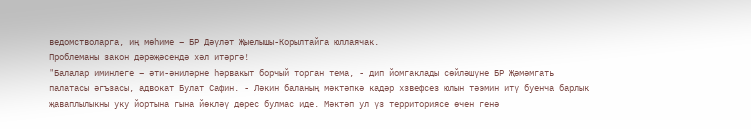ведомстволарга, иң мөһиме – БР Дәүләт Җыелышы-Корылтайга юллаячак.
Проблеманы закон дәрәҗәсендә хәл итәргә!
"Балалар иминлеге – әти-әниләрне һәрвакыт борчый торган тема, - дип йомгаклады сөйләшүне БР Җәмәмгать палатасы әгъзасы, адвокат Булат Сафин. - Ләкин баланың мәктәпкә кадәр хзвефсез юлын тәэмин итү буенча барлык җаваплылыкны уку йортына гына йөкләү дөрес булмас иде. Мәктәп ул үз территориясе өчен генә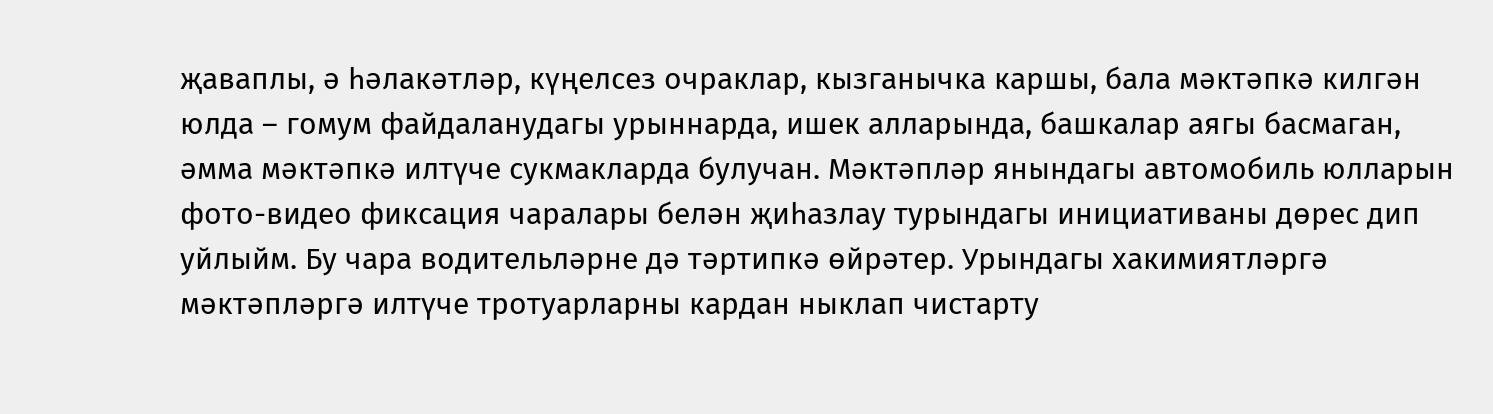җаваплы, ә һәлакәтләр, күңелсез очраклар, кызганычка каршы, бала мәктәпкә килгән юлда – гомум файдаланудагы урыннарда, ишек алларында, башкалар аягы басмаган, әмма мәктәпкә илтүче сукмакларда булучан. Мәктәпләр янындагы автомобиль юлларын фото-видео фиксация чаралары белән җиһазлау турындагы инициативаны дөрес дип уйлыйм. Бу чара водительләрне дә тәртипкә өйрәтер. Урындагы хакимиятләргә мәктәпләргә илтүче тротуарларны кардан ныклап чистарту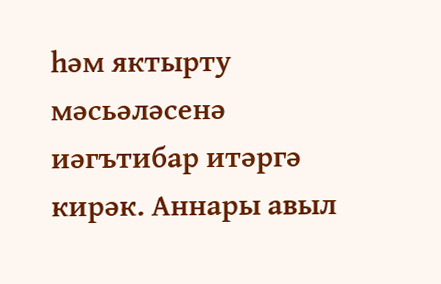һәм яктырту мәсьәләсенә иәгътибар итәргә кирәк. Аннары авыл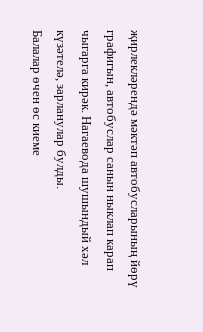җирлекләрендә мәктәп автобусларының йөрү графигын, автобуслар санын ныклап карап чыгарга кирәк. Нагаевода шушындый хәл күзәтелә, зарланулар булды.
Балалар өчен өс киеме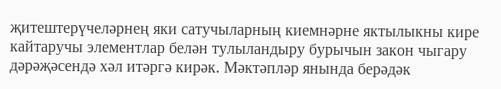җитештерүчеләрнең яки сатучыларның киемнәрне яктылыкны кире кайтаручы элементлар белән тулыландыру бурычын закон чыгару дәрәҗәсендә хәл итәргә кирәк. Мәктәпләр янында берәдәк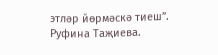этләр йөрмәскә тиеш”.
Руфина Таҗиева.